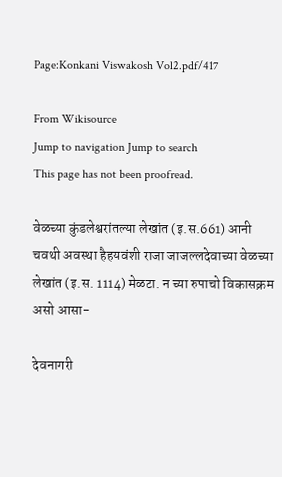Page:Konkani Viswakosh Vol2.pdf/417

From Wikisource
Jump to navigation Jump to search
This page has not been proofread.

वेळच्या कुंडलेश्वरांतल्या लेखांत (इ.स.661) आनी चवथी अवस्था हैहयवंशी राजा जाजल्लदेवाच्या वेळच्या लेखांत (इ.स. 1114) मेळटा. न च्या रुपाचो विकासक्रम असो आसा-

देवनागरी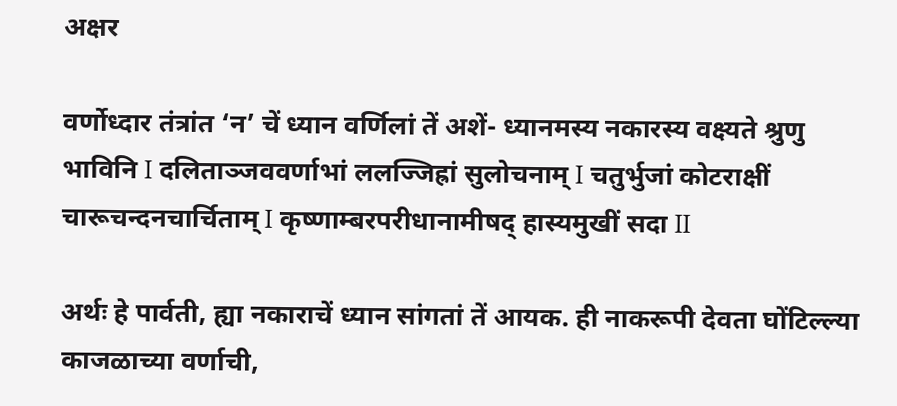अक्षर

वर्णोध्दार तंत्रांत ‘न’ चें ध्यान वर्णिलां तें अशें- ध्यानमस्य नकारस्य वक्ष्यते श्रुणु भाविनि I दलिताञ्जववर्णाभां ललज्जिह्रां सुलोचनाम् I चतुर्भुजां कोटराक्षीं चारूचन्दनचार्चिताम् I कृष्णाम्बरपरीधानामीषद् हास्यमुखीं सदा II

अर्थः हे पार्वती, ह्या नकाराचें ध्यान सांगतां तें आयक. ही नाकरूपी देवता घोंटिल्ल्या काजळाच्या वर्णाची,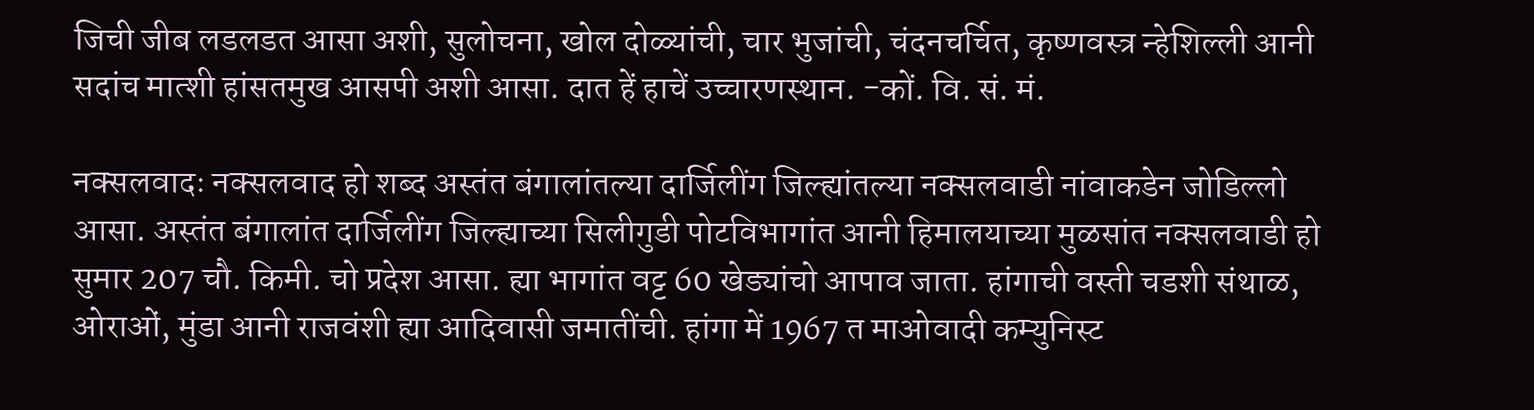जिची जीब लडलडत आसा अशी, सुलोचना, खोल दोळ्यांची, चार भुजांची, चंदनचर्चित, कृष्णवस्त्र न्हेशिल्ली आनी सदांच मात्शी हांसतमुख आसपी अशी आसा. दात हें हाचें उच्चारणस्थान. -कों. वि. सं. मं.

नक्सलवादः नक्सलवाद हो शब्द अस्तंत बंगालांतल्या दार्जिलींग जिल्ह्यांतल्या नक्सलवाडी नांवाकडेन जोडिल्लो आसा. अस्तंत बंगालांत दार्जिलींग जिल्ह्याच्या सिलीगुडी पोटविभागांत आनी हिमालयाच्या मुळसांत नक्सलवाडी हो सुमार 207 चौ. किमी. चो प्रदेश आसा. ह्या भागांत वट्ट 60 खेड्यांचो आपाव जाता. हांगाची वस्ती चडशी संथाळ, ओराओं, मुंडा आनी राजवंशी ह्या आदिवासी जमातींची. हांगा में 1967 त माओवादी कम्युनिस्ट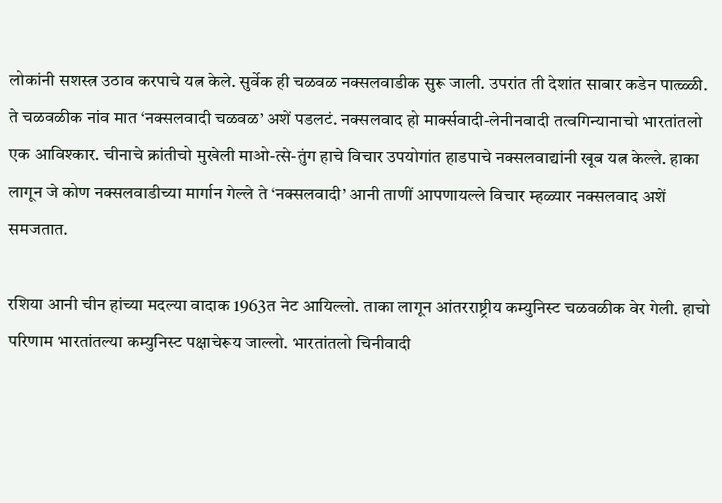लोकांनी सशस्त्र उठाव करपाचे यत्न केले. सुर्वेक ही चळवळ नक्सलवाडीक सुरू जाली. उपरांत ती देशांत साबार कडेन पात्ळ्ळी. ते चळवळीक नांव मात ‘नक्सलवादी चळवळ’ अशें पडलटं. नक्सलवाद हो मार्क्सवादी-लेनीनवादी तत्वगिन्यानाचो भारतांतलो एक आविश्कार. चीनाचे क्रांतीचो मुखेली माओ-त्से-तुंग हाचे विचार उपयोगांत हाडपाचे नक्सलवाद्यांनी खूब यत्न केल्ले. हाका लागून जे कोण नक्सलवाडीच्या मार्गान गेल्ले ते ‘नक्सलवादी’ आनी ताणीं आपणायल्ले विचार म्हळ्यार नक्सलवाद अशें समजतात.

रशिया आनी चीन हांच्या मदल्या वादाक 1963त नेट आयिल्लो. ताका लागून आंतरराष्ट्रीय कम्युनिस्ट चळवळीक वेर गेली. हाचो परिणाम भारतांतल्या कम्युनिस्ट पक्षाचेरूय जाल्लो. भारतांतलो चिनीवादी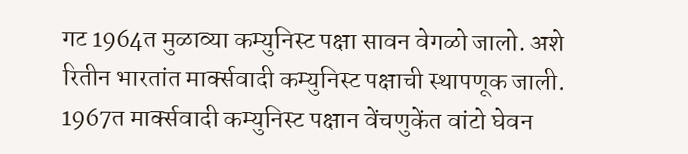गट 1964त मुळाव्या कम्युनिस्ट पक्षा सावन वेगळो जालो. अशे रितीन भारतांत मार्क्सवादी कम्युनिस्ट पक्षाची स्थापणूक जाली. 1967त मार्क्सवादी कम्युनिस्ट पक्षान वेंचणुकेंत वांटो घेवन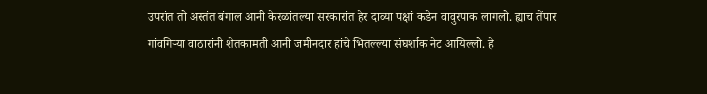उपरांत तो अस्तंत बंगाल आनी केरळांतल्या सरकारांत हेर दाव्या पक्षां कडेन वावुरपाक लागलो. ह्याच तेंपार गांवगिऱ्या वाठारांनी शेतकामती आनी जमीनदार हांचे भितल्ल्या संघर्शाक नेट आयिल्लो. हे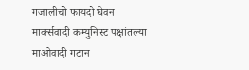गजालीचो फायदो घेवन मार्क्सवादी कम्युनिस्ट पक्षांतल्या माओवादी गटान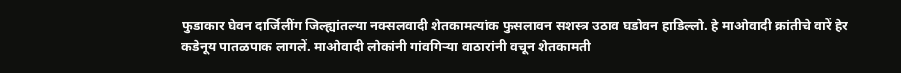फुडाकार घेवन दार्जिलींग जिल्ह्यांतल्या नक्सलवादी शेतकामत्यांक फुसलावन सशस्त्र उठाव घडोवन हाडिल्लो. हे माओवादी क्रांतीचे वारें हेर कडेनूय पातळपाक लागलें. माओवादी लोकांनी गांवगिऱ्या वाठारांनी वचून शेतकामती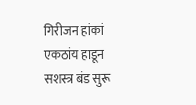गिरीजन हांकां एकठांय हाडून सशस्त्र बंड सुरू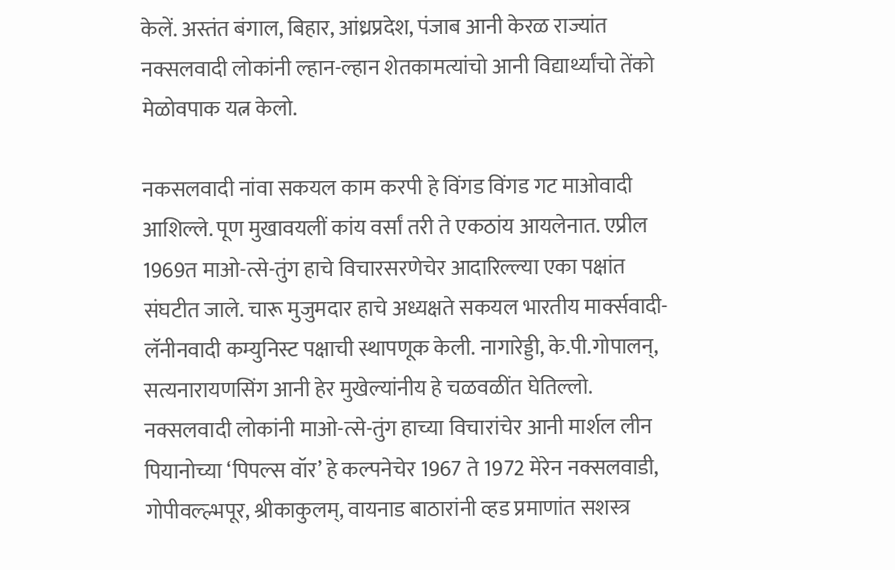केलें. अस्तंत बंगाल, बिहार, आंध्रप्रदेश, पंजाब आनी केरळ राज्यांत नक्सलवादी लोकांनी ल्हान-ल्हान शेतकामत्यांचो आनी विद्यार्थ्यांचो तेंको मेळोवपाक यत्न केलो.

नकसलवादी नांवा सकयल काम करपी हे विंगड विंगड गट माओवादी आशिल्ले. पूण मुखावयलीं कांय वर्सां तरी ते एकठांय आयलेनात. एप्रील 1969त माओ-त्से-तुंग हाचे विचारसरणेचेर आदारिल्ल्या एका पक्षांत संघटीत जाले. चारू मुजुमदार हाचे अध्यक्षते सकयल भारतीय मार्क्सवादी-लॅनीनवादी कम्युनिस्ट पक्षाची स्थापणूक केली. नागारेड्डी, के.पी.गोपालन्, सत्यनारायणसिंग आनी हेर मुखेल्यांनीय हे चळवळींत घेतिल्लो. नक्सलवादी लोकांनी माओ-त्से-तुंग हाच्या विचारांचेर आनी मार्शल लीन पियानोच्या ‘पिपल्स वॉर’ हे कल्पनेचेर 1967 ते 1972 मेरेन नक्सलवाडी, गोपीवल्ल्भपूर, श्रीकाकुलम्, वायनाड बाठारांनी व्हड प्रमाणांत सशस्त्र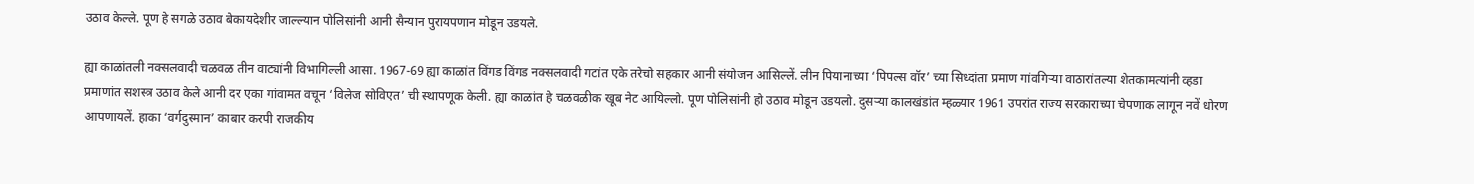उठाव केल्ले. पूण हे सगळे उठाव बेकायदेशीर जाल्ल्यान पोलिसांनी आनी सैन्यान पुरायपणान मोडून उडयले.

ह्या काळांतली नक्सलवादी चळवळ तीन वाट्यांनी विभागिल्ली आसा. 1967-69 ह्या काळांत विंगड विंगड नक्सलवादी गटांत एके तरेचो सहकार आनी संयोजन आसिल्लें. लीन पियानाच्या ‘पिपल्स वॉर’ च्या सिध्दांता प्रमाण गांवगिऱ्या वाठारांतल्या शेतकामत्यांनी व्हडा प्रमाणांत सशस्त्र उठाव केले आनी दर एका गांवामत वचून ‘विलेज सोविएत’ ची स्थापणूक केली. ह्या काळांत हे चळवळीक खूब नेट आयिल्लो. पूण पोलिसांनी हो उठाव मोडून उडयलो. दुसऱ्या कालखंडांत म्हळ्यार 1961 उपरांत राज्य सरकाराच्या चेपणाक लागून नवें धोरण आपणायलें. हाका ‘वर्गदुस्मान’ काबार करपी राजकीय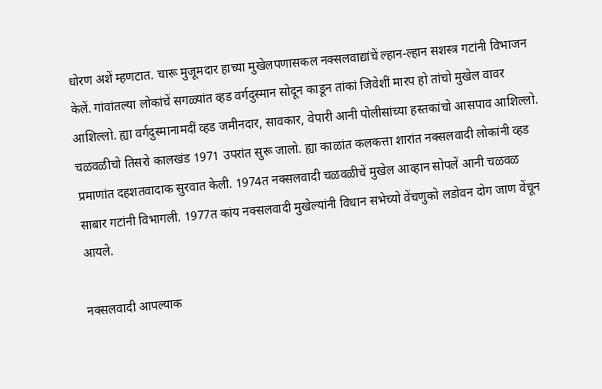धोरण अशें म्हणटात. चारू मुजूमदार हाच्या मुखेलपणासकल नक्सलवाद्यांचें ल्हान-ल्हान सशस्त्र गटांनी विभाजन केलें. गांवांतल्या लोकांचें सगळ्यांत व्हड वर्गदुस्मान सोदून काडून तांकां जिवेशीं मारप हो तांचो मुखेल वावर आशिल्लो. ह्या वर्गदुस्मानामदीं व्हड जमीनदार, सावकार, वेपारी आनी पोलीसांच्या हस्तकांचो आसपाव आशिल्लो. चळवळीचो तिसरो कालखंड 1971 उपरांत सुरू जालो. ह्या काळांत कलकत्ता शारांत नक्सलवादी लोकांनी व्हड प्रमाणांत दहशतवादाक सुरवात केली. 1974त नक्सलवादी चळवळीचें मुखेल आव्हान सोपलें आनी चळवळ साबार गटांनी विभागली. 1977त कांय नक्सलवादी मुखेल्यांनी विधान सभेच्यो वेंचणुको लडोवन दोग जाण वेंचून आयले.

नक्सलवादी आपल्याक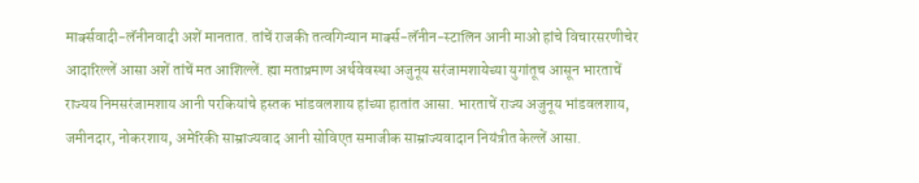मार्क्सवादी-लॅनीनवादी अशें मानतात. तांचें राजकी तत्वगिन्यान मार्क्स-लॅनीन-स्टालिन आनी माओ हांचे विचारसरणीचेर आदारिल्लें आसा अशें तांचें मत आशिल्लें. ह्या मताप्रमाण अर्थवेवस्था अजुनूय सरंजामशायेच्या युगांतूच आसून भारताचें राज्यय निमसरंजामशाय आनी परकियांचे हस्तक भांडवलशाय हांच्या हातांत आसा. भारताचें राज्य अजुनूय भांडवलशाय, जमीनदार, नोकरशाय, अमेरिकी साम्राज्यवाद आनी सोविएत समाजीक साम्राज्यवादान नियंत्रीत केल्लें आसा.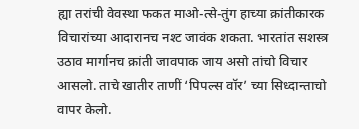ह्या तरांची वेवस्था फकत माओ-त्से-तुंग हाच्या क्रांतीकारक विचारांच्या आदारानच नश्ट जावंक शकता. भारतांत सशस्त्र उठाव मार्गानच क्रांती जावपाक जाय असो तांचो विचार आसलो. ताचे खातीर ताणीं ‘पिपल्स वॉर’ च्या सिध्दान्ताचो वापर केलो.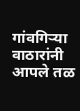गांवगिऱ्या वाठारांनी आपले तळ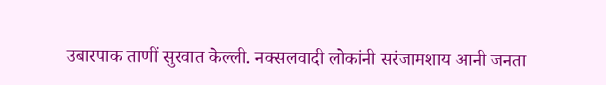उबारपाक ताणीं सुरवात केल्ली. नक्सलवादी लोकांनी सरंजामशाय आनी जनता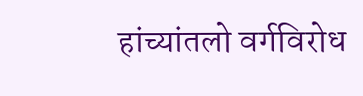हांच्यांतलो वर्गविरोध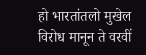हो भारतांतलो मुखेल विरोध मानून ते वरवीं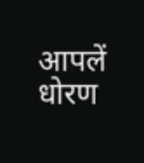आपलें धोरण